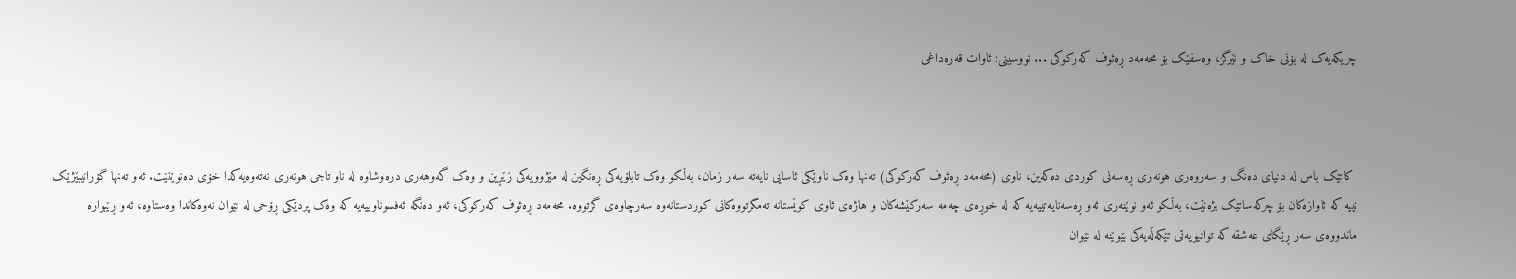چریکەیەک لە بۆنی خاک و نێرگز، وەسفێک بۆ محەمەد ڕەئوف کەرکوکی ... نووسینی: ئاوات قەرەداغی



 کاتێک باس لە دنیای دەنگ و سەروەری هونەری ڕەسەنی کوردی دەکەین، ناوی (محەمەد ڕەئوف کەرکوکی) تەنها وەک ناوێکی ئاسایی نایەتە سەر زمان، بەڵکو وەک تابلۆیەکی ڕەنگین لە مێژوویەکی زێڕین و وەک گەوهەری درەوشاوە لە ناو تاجی هونەری نەتەوەیەکدا خۆی دەنوێنێت. ئەو تەنها گۆرانیبێژێک نییە کە ئاوازەکان بۆ چرکەساتێک بژەنێت، بەڵکو ئەو نوێنەری ئەو ڕەسەنایەتییەیە کە لە خوڕەی چەمە سەرکێشەکان و هاژەی ئاوی کوێستانە تەمگرتووەکانی کوردستانەوە سەرچاوەی گرتووە. محەمەد ڕەئوف کەرکوکی، ئەو دەنگە ئەفسوناوییەیە کە وەک پردێکی ڕۆحی لە نێوان نەوەکاندا وەستاوە، ئەو ڕێبوارە ماندووەی سەر ڕێگای عەشقە کە توانیویەتی تێکەڵەیەکی بێوێنە لە نێوان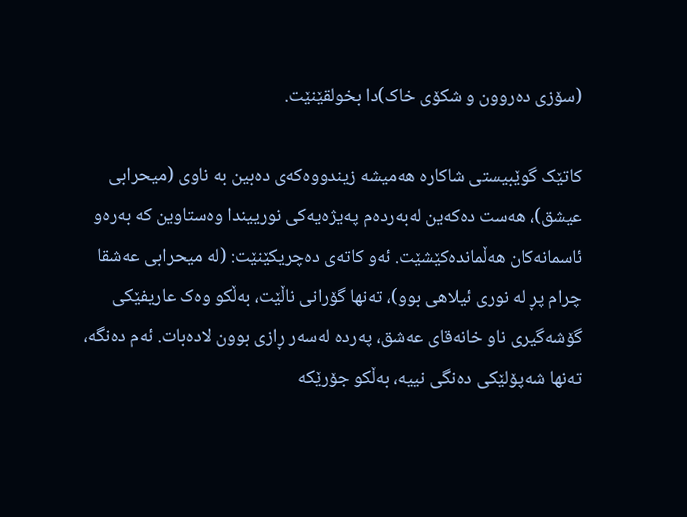(سۆزی دەروون و شکۆی خاک)دا بخولقێنێت.

کاتێک گوێبیستی شاکارە هەمیشە زیندووەکەی دەبین بە ناوی (میحرابی عیشق)، هەست دەکەین لەبەردەم پەیژەیەکی نورییندا وەستاوین کە بەرەو ئاسمانەکان هەڵماندەکێشێت. ئەو کاتەی دەچریکێنێت: (لە میحرابی عەشقا چرام پڕ لە نوری ئیلاهی بوو)، تەنها گۆرانی ناڵێت، بەڵکو وەک عاریفێکی گۆشەگیری ناو خانەقای عەشق، پەردە لەسەر ڕازی بوون لادەبات. ئەم دەنگە، تەنها شەپۆلێکی دەنگی نییە، بەڵکو جۆرێکە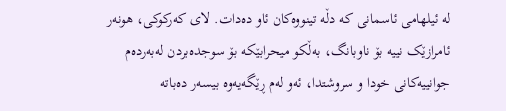لە ئیلهامی ئاسمانی کە دڵە تینووەکان ئاو دەدات. لای کەرکوکی، هونەر ئامرازێک نییە بۆ ناوبانگ، بەڵکو میحرابێکە بۆ سوجدەبردن لەبەردەم جوانییەکانی خودا و سروشتدا، ئەو لەم ڕێگەیەوە بیسەر دەباتە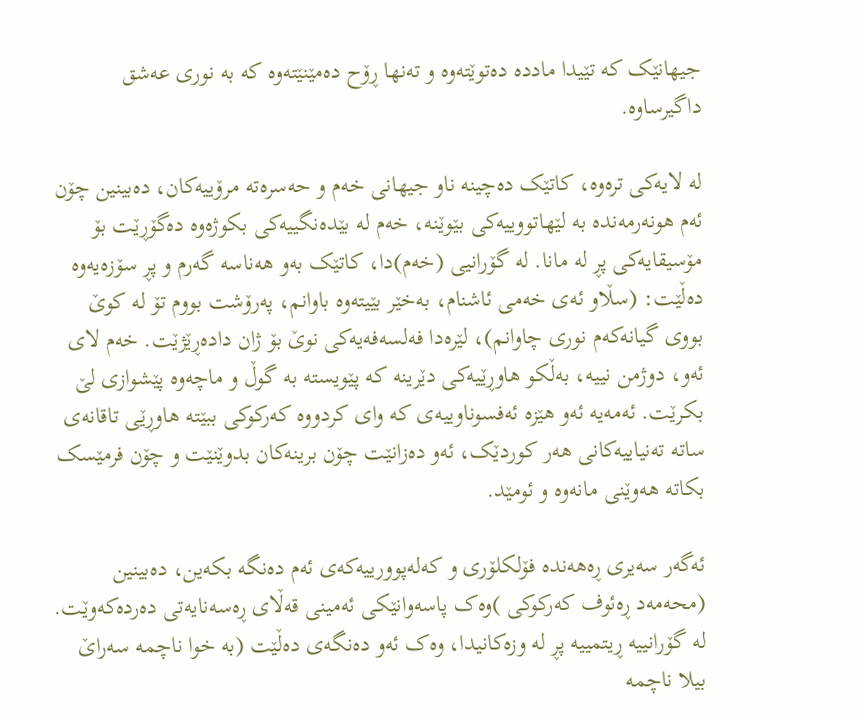جیهانێک کە تێیدا ماددە دەتوێتەوە و تەنها ڕۆح دەمێنێتەوە کە بە نوری عەشق داگیرساوە.

لە لایەکی ترەوە، کاتێک دەچینە ناو جیهانی خەم و حەسرەتە مرۆییەکان، دەبینین چۆن ئەم هونەرمەندە بە لێهاتووییەکی بێوێنە، خەم لە بێدەنگییەکی بکوژەوە دەگۆڕێت بۆ مۆسیقایەکی پڕ لە مانا. لە گۆرانیی (خەم)دا، کاتێک بەو هەناسە گەرم و پڕ سۆزەیەوە دەڵێت: (سڵاو ئەی خەمی ئاشنام، بەخێر بێیتەوە باوانم، پەرۆشت بووم تۆ لە کوێ بووی گیانەکەم نوری چاوانم)، لێرەدا فەلسەفەیەکی نوێ بۆ ژان دادەڕێژێت. خەم لای ئەو، دوژمن نییە، بەڵکو هاوڕێیەکی دێرینە کە پێویستە بە گوڵ و ماچەوە پێشوازی لێ بکرێت. ئەمەیە ئەو هێزە ئەفسوناوییەی کە وای کردووە کەرکوکی ببێتە هاوڕێی تاقانەی ساتە تەنیاییەکانی هەر کوردێک، ئەو دەزانێت چۆن برینەکان بدوێنێت و چۆن فرمێسک بکاتە هەوێنی مانەوە و ئومێد.

ئەگەر سەیری ڕەهەندە فۆلکلۆری و کەلەپوورییەکەی ئەم دەنگە بکەین، دەبینین (محەمەد ڕەئوف کەرکوکی )وەک پاسەوانێکی ئەمینی قەڵای ڕەسەنایەتی دەردەکەوێت. لە گۆرانییە ڕیتمییە پڕ لە وزەکانیدا، وەک ئەو دەنگەی دەڵێت (بە خوا ناچمە سەراێ بیلا ناچمە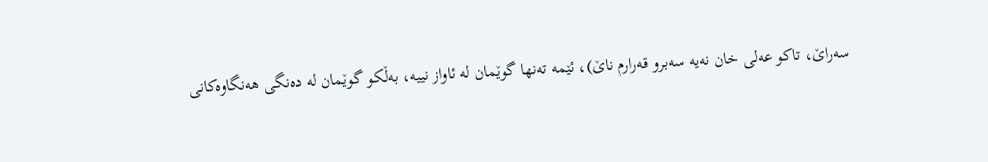سەراێ، تاکو عەلی خان نەیە سەبرو قەرارم ناێ)، ئێمە تەنها گوێمان لە ئاواز نییە، بەڵکو گوێمان لە دەنگی هەنگاوەکانی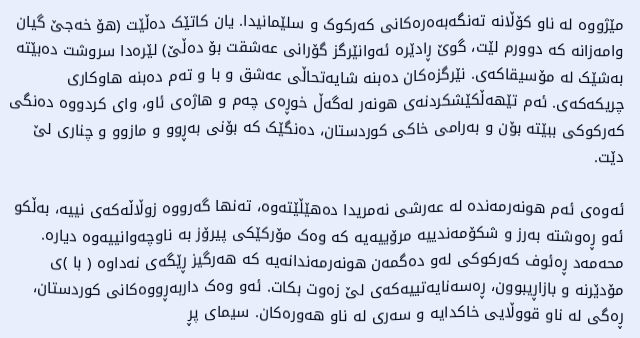مێژووە لە ناو کۆڵانە تەنگەبەەرەکانی کەرکوک و سلێمانیدا. یان کاتێک دەڵێت (هۆ خەجێ گیان وامەزانە کە دوورم لێت، گوێ ڕادێرە ئەوانێرگز گۆرانی عەشقت بۆ دەڵێ) لێرەدا سروشت دەبێتە بەشێک لە مۆسیقاکەی. نێرگزەکان دەبنە شایەتحاڵی عەشق و با و تەم دەبنە هاوکاری چریکەکەی. ئەم تێهەڵکێشکردنەی هونەر لەگەڵ خوڕەی چەم و هاژەی ئاو، وای کردووە دەنگی کەرکوکی ببێتە بۆن و بەرامی خاکی کوردستان، دەنگێک کە بۆنی بەڕوو و مازوو و چناری لێ دێت.

ئەوەی ئەم هونەرمەندە لە عەرشی نەمریدا دەهێڵێتەوە، تەنها گەرووە زوڵاڵەکەی نییە، بەڵکو ئەو ڕەوشتە بەرز و شکۆمەندییە مرۆییەیە کە وەک مۆرکێکی پیرۆز بە ناوچەوانییەوە دیارە. محەمەد ڕەئوف کەرکوکی لەو دەگمەن هونەرمەندانەیە کە هەرگیز ڕێگەی نەداوە ( با )ی مۆدێرنە و بازاڕیبوون، ڕەسەنایەتییەکەی لێ زەوت بکات. ئەو وەک داربەڕووەکانی کوردستان، ڕەگی لە ناو قووڵایی خاکدایە و سەری لە ناو هەورەکان. سیمای پڕ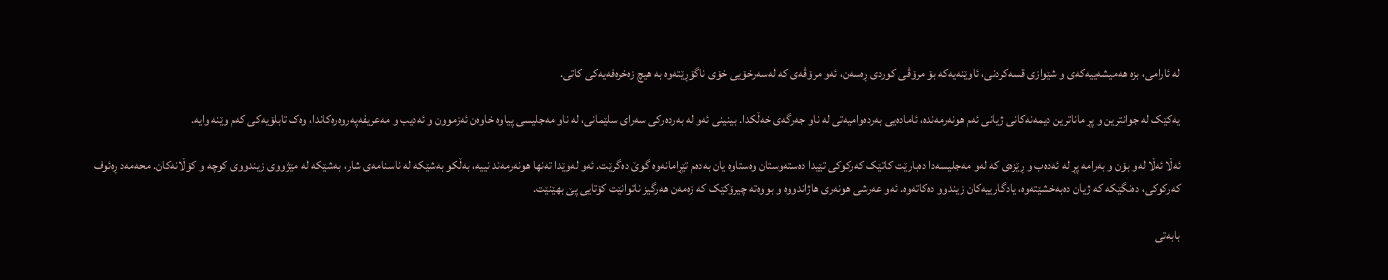لە ئارامی، بزە هەمیشەییەکەی و شێوازی قسەکردنی، ئاوێنەیەکە بۆ مرۆڤی کوردی ڕەسەن، ئەو مرۆڤەی کە لەسەرخۆیی خۆی ناگۆڕێتەوە بە هیچ زەخرەفەیەکی کاتی.

یەکێک لە جوانترین و پڕ ماناترین دیمەنەکانی ژیانی ئەم هونەرمەندە، ئامادەیی بەردەوامیەتی لە ناو جەرگەی خەڵکدا. بینینی ئەو لە بەردەرکی سەرای سلێمانی، لە ناو مەجلیسی پیاوە خاوەن ئەزموون و ئەدیب و مەعریفەپەروەرەکاندا، وەک تابلۆیەکی کەم وێنە وایە.

ئەڵا ئەڵا لەو بۆن و بەرامە پڕ لە ئەدەب و ڕێزەی کە لەو مەجلیسەدا دەبارێت کاتێک کەرکوکی تێیدا دەستەوستان وەستاوە یان بەدەم تێڕامانەوە گوێ دەگرێت. ئەو لەوێدا تەنها هونەرمەند نییە، بەڵکو بەشێکە لە ناسنامەی شار، بەشێکە لە مێژووی زیندووی کوچە و کۆڵانەکان. محەمەد ڕەئوف کەرکوکی، دەنگێکە کە ژیان دەبەخشێتەوە، یادگارییەکان زیندوو دەکاتەوە. ئەو عەرشی هونەری هاژاندووە و بووەتە چیرۆکێک کە زەمەن هەرگیز ناتوانێت کۆتایی پێ بهێنێت.

بابەتی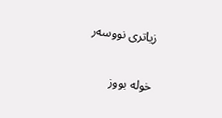زیاتری نووسەر

خولە بووز